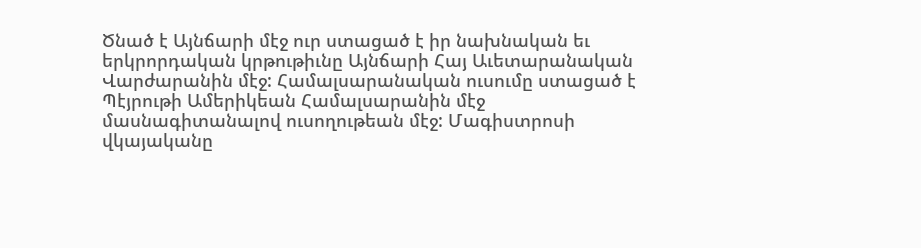Ծնած է Այնճարի մէջ ուր ստացած է իր նախնական եւ երկրորդական կրթութիւնը Այնճարի Հայ Աւետարանական Վարժարանին մէջ: Համալսարանական ուսումը ստացած է Պէյրութի Ամերիկեան Համալսարանին մէջ մասնագիտանալով ուսողութեան մէջ: Մագիստրոսի վկայականը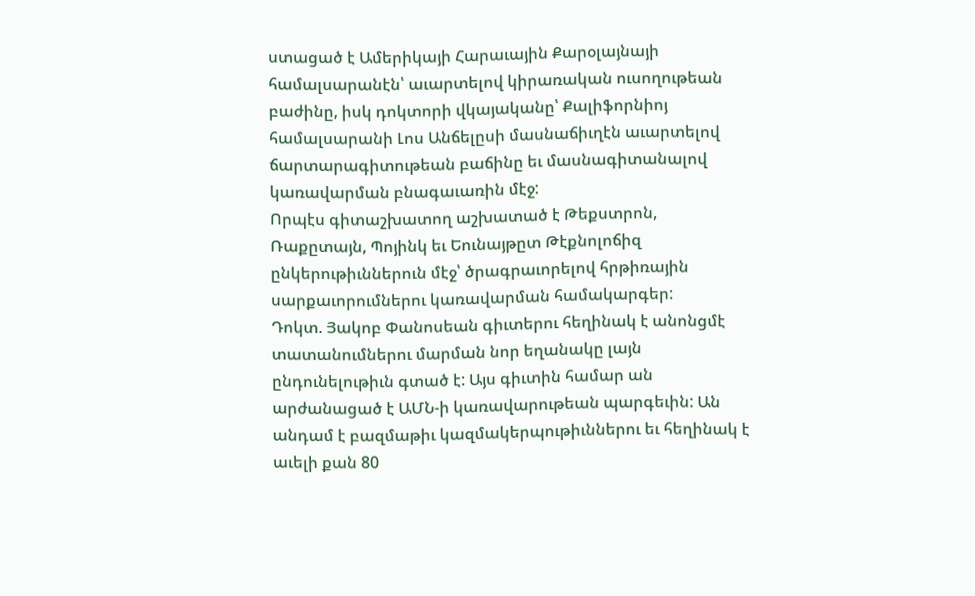ստացած է Ամերիկայի Հարաւային Քարօլայնայի համալսարանէն՝ աւարտելով կիրառական ուսողութեան բաժինը, իսկ դոկտորի վկայականը՝ Քալիֆորնիոյ համալսարանի Լոս Անճելըսի մասնաճիւղէն աւարտելով ճարտարագիտութեան բաճինը եւ մասնագիտանալով կառավարման բնագաւառին մէջ:
Որպէս գիտաշխատող աշխատած է Թեքստրոն, Ռաքըտայն, Պոյինկ եւ Եունայթըտ Թէքնոլոճիզ ընկերութիւններուն մէջ՝ ծրագրաւորելով հրթիռային սարքաւորումներու կառավարման համակարգեր:
Դոկտ. Յակոբ Փանոսեան գիւտերու հեղինակ է անոնցմէ տատանումներու մարման նոր եղանակը լայն ընդունելութիւն գտած է: Այս գիւտին համար ան արժանացած է ԱՄՆ-ի կառավարութեան պարգեւին: Ան անդամ է բազմաթիւ կազմակերպութիւններու եւ հեղինակ է աւելի քան 80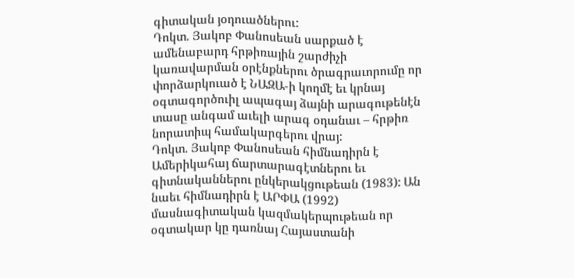գիտական յօդուածներու:
Դոկտ. Յակոբ Փանոսեան սարքած է ամենաբարդ հրթիռային շարժիչի կառավարման օրէնքներու ծրագրաւորումը որ փորձարկուած է ՆԱԶԱ-ի կողմէ եւ կրնայ օգտագործուիլ ապագայ ձայնի արագութենէն տասը անգամ աւելի արագ օդանաւ – հրթիռ նորատիպ համակարգերու վրայ:
Դոկտ. Յակոբ Փանոսեան հիմնադիրն է Ամերիկահայ ճարտարագէտներու եւ գիտնականներու ընկերակցութեան (1983): Ան նաեւ հիմնադիրն է ԱՐՓԱ (1992) մասնագիտական կազմակերպութեան որ օգտակար կը դառնայ Հայաստանի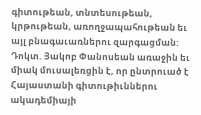գիտութեան, տնտեսութեան, կրթութեան, առողջապահութեան եւ այլ բնագաւառներու զարգացման:
Դոկտ. Յակոբ Փանոսեան առաջին եւ միակ մուսալեռցին է, որ ընտրուած է Հայաստանի գիտութիւններու ակադեմիայի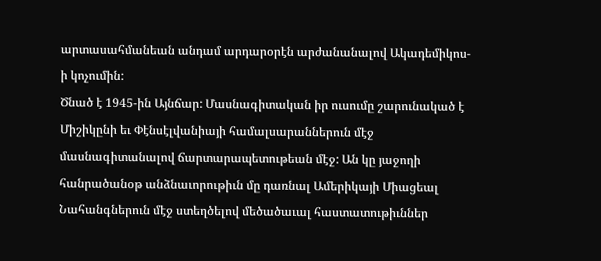արտասահմանեան անդամ արդարօրէն արժանանալով Ակադեմիկոս-ի կոչումին:
Ծնած է 1945-ին Այնճար: Մասնագիտական իր ուսումը շարունակած է Միշիկընի եւ Փէնսէլվանիայի համալսարաններուն մէջ մասնագիտանալով ճարտարապետութեան մէջ: Ան կը յաջողի հանրածանօթ անձնաւորութիւն մը դառնալ Ամերիկայի Միացեալ Նահանգներուն մէջ ստեղծելով մեծածաւալ հաստատութիւններ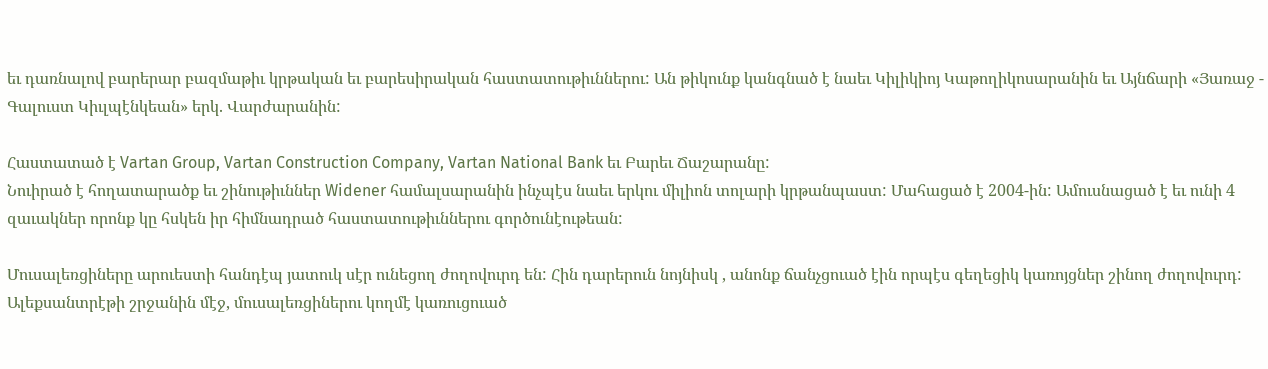եւ դառնալով բարերար բազմաթիւ կրթական եւ բարեսիրական հաստատութիւններու: Ան թիկունք կանգնած է նաեւ Կիլիկիոյ Կաթողիկոսարանին եւ Այնճարի «Յառաջ - Գալուստ Կիւլպէնկեան» երկ. Վարժարանին:

Հաստատած է Vartan Group, Vartan Construction Company, Vartan National Bank եւ Բարեւ Ճաշարանը:
Նուիրած է հողատարածք եւ շինութիւններ Widener համալսարանին ինչպէս նաեւ երկու միլիոն տոլարի կրթանպաստ: Մահացած է 2004-ին: Ամուսնացած է եւ ունի 4 զաւակներ որոնք կը հսկեն իր հիմնադրած հաստատութիւններու գործունէութեան:

Մուսալեռցիները արուեստի հանդէպ յատուկ սէր ունեցող ժողովուրդ են: Հին դարերուն նոյնիսկ , անոնք ճանչցուած էին որպէս գեղեցիկ կառոյցներ շինող ժողովուրդ: Ալեքսանտրէթի շրջանին մէջ, մուսալեռցիներու կողմէ կառուցուած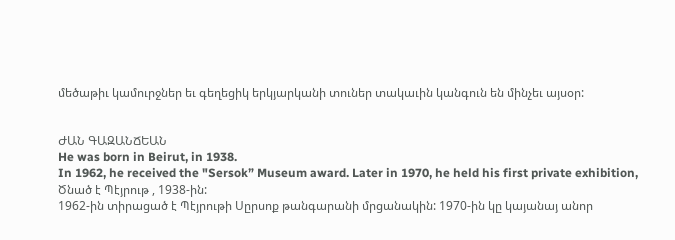մեծաթիւ կամուրջներ եւ գեղեցիկ երկյարկանի տուներ տակաւին կանգուն են մինչեւ այսօր:


ԺԱՆ ԳԱԶԱՆՃԵԱՆ
He was born in Beirut, in 1938.
In 1962, he received the "Sersok” Museum award. Later in 1970, he held his first private exhibition,
Ծնած է Պէյրութ , 1938-ին:
1962-ին տիրացած է Պէյրութի Սըրսոք թանգարանի մրցանակին: 1970-ին կը կայանայ անոր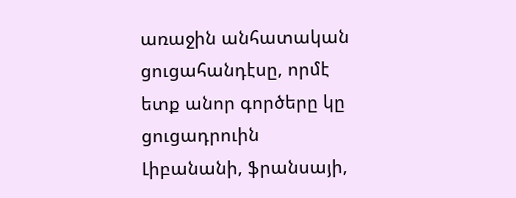առաջին անհատական ցուցահանդէսը, որմէ ետք անոր գործերը կը ցուցադրուին Լիբանանի, ֆրանսայի,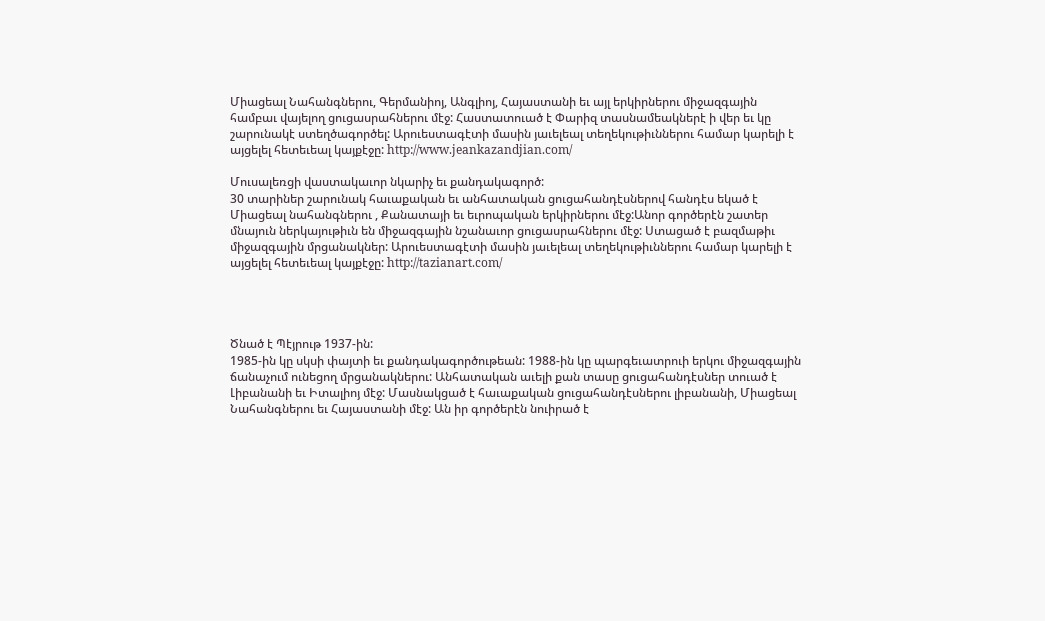Միացեալ Նահանգներու, Գերմանիոյ, Անգլիոյ, Հայաստանի եւ այլ երկիրներու միջազգային համբաւ վայելող ցուցասրահներու մէջ: Հաստատուած է Փարիզ տասնամեակներէ ի վեր եւ կը շարունակէ ստեղծագործել: Արուեստագէտի մասին յաւելեալ տեղեկութիւններու համար կարելի է այցելել հետեւեալ կայքէջը: http://www.jeankazandjian.com/

Մուսալեռցի վաստակաւոր նկարիչ եւ քանդակագործ:
30 տարիներ շարունակ հաւաքական եւ անհատական ցուցահանդէսներով հանդէս եկած է Միացեալ նահանգներու , Քանատայի եւ եւրոպական երկիրներու մէջ:Անոր գործերէն շատեր մնայուն ներկայութիւն են միջազգային նշանաւոր ցուցասրահներու մէջ: Ստացած է բազմաթիւ միջազգային մրցանակներ: Արուեստագէտի մասին յաւելեալ տեղեկութիւններու համար կարելի է այցելել հետեւեալ կայքէջը: http://tazianart.com/




Ծնած է Պէյրութ 1937-ին:
1985-ին կը սկսի փայտի եւ քանդակագործութեան: 1988-ին կը պարգեւատրուի երկու միջազգային ճանաչում ունեցող մրցանակներու: Անհատական աւելի քան տասը ցուցահանդէսներ տուած է Լիբանանի եւ Իտալիոյ մէջ: Մասնակցած է հաւաքական ցուցահանդէսներու լիբանանի, Միացեալ Նահանգներու եւ Հայաստանի մէջ: Ան իր գործերէն նուիրած է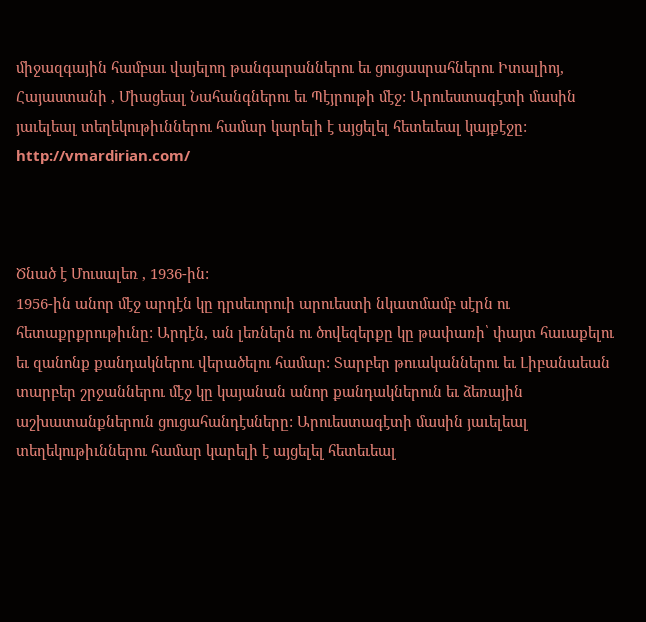միջազգային համբաւ վայելող թանգարաններու եւ ցուցասրահներու Իտալիոյ, Հայաստանի , Միացեալ Նահանգներու եւ Պէյրութի մէջ: Արուեստագէտի մասին յաւելեալ տեղեկութիւններու համար կարելի է այցելել հետեւեալ կայքէջը: http://vmardirian.com/



Ծնած է Մուսալեռ , 1936-ին:
1956-ին անոր մէջ արդէն կը դրսեւորուի արուեստի նկատմամբ սէրն ու հետաքրքրութիւնը: Արդէն, ան լեռներն ու ծովեզերքը կը թափառի՝ փայտ հաւաքելու եւ զանոնք քանդակներու վերածելու համար: Տարբեր թուականներու եւ Լիբանաեան տարբեր շրջաններու մէջ կը կայանան անոր քանդակներուն եւ ձեռային աշխատանքներուն ցուցահանդէսները: Արուեստագէտի մասին յաւելեալ տեղեկութիւններու համար կարելի է այցելել հետեւեալ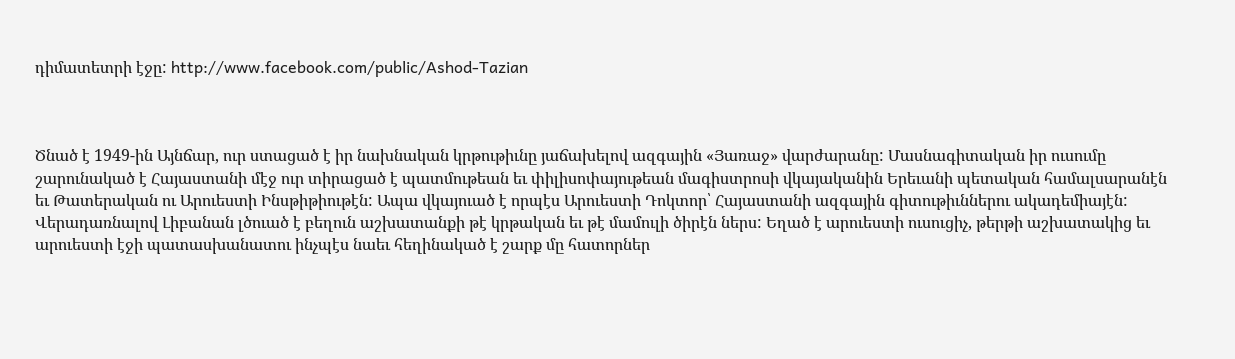դիմատետրի էջը: http://www.facebook.com/public/Ashod-Tazian



Ծնած է 1949-ին Այնճար, ուր ստացած է իր նախնական կրթութիւնը յաճախելով ազգային «Յառաջ» վարժարանը: Մասնագիտական իր ուսումը շարունակած է Հայաստանի մէջ ուր տիրացած է պատմութեան եւ փիլիսոփայութեան մագիստրոսի վկայականին Երեւանի պետական համալսարանէն եւ Թատերական ու Արուեստի Ինսթիթիութէն: Ապա վկայուած է որպէս Արուեստի Դոկտոր՝ Հայաստանի ազգային գիտութիւններու ակադեմիայէն:
Վերադառնալով Լիբանան լծուած է բեղուն աշխատանքի թէ կրթական եւ թէ մամուլի ծիրէն ներս: Եղած է արուեստի ուսուցիչ, թերթի աշխատակից եւ արուեստի էջի պատասխանատու ինչպէս նաեւ հեղինակած է շարք մը հատորներ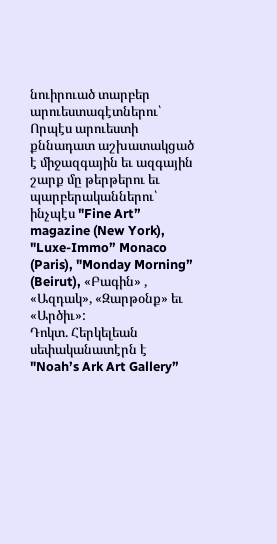նուիրուած տարբեր արուեստագէտներու՝
Որպէս արուեստի քննադատ աշխատակցած է միջազգային եւ ազգային շարք մը թերթերու եւ պարբերականներու՝ ինչպէս "Fine Art” magazine (New York), "Luxe-Immo” Monaco (Paris), "Monday Morning” (Beirut), «Բագին» , «Ազդակ», «Զարթօնք» եւ «Արծիւ»:
Դոկտ. Հերկելեան սեփականատէրն է "Noah’s Ark Art Gallery”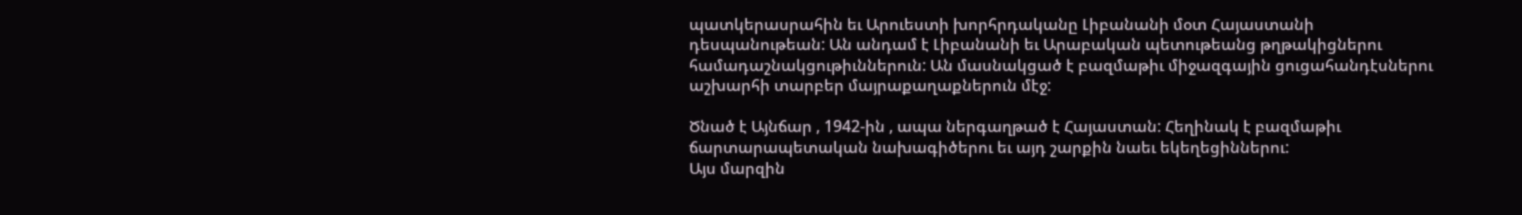պատկերասրահին եւ Արուեստի խորհրդականը Լիբանանի մօտ Հայաստանի դեսպանութեան: Ան անդամ է Լիբանանի եւ Արաբական պետութեանց թղթակիցներու համադաշնակցութիւններուն: Ան մասնակցած է բազմաթիւ միջազգային ցուցահանդէսներու աշխարհի տարբեր մայրաքաղաքներուն մէջ:

Ծնած է Այնճար , 1942-ին , ապա ներգաղթած է Հայաստան: Հեղինակ է բազմաթիւ ճարտարապետական նախագիծերու եւ այդ շարքին նաեւ եկեղեցիններու:
Այս մարզին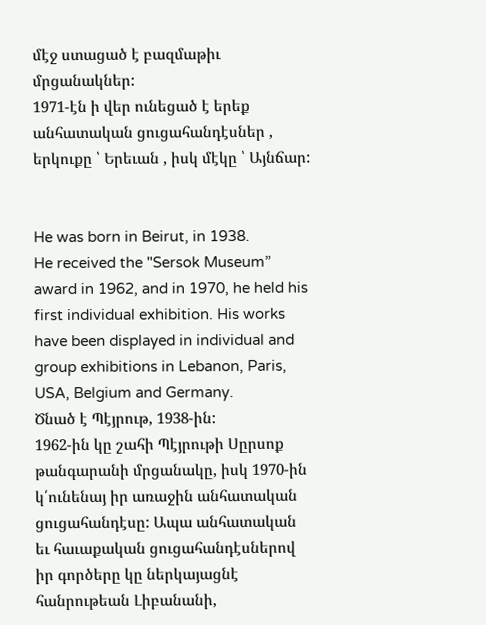մէջ ստացած է բազմաթիւ մրցանակներ:
1971-էն ի վեր ունեցած է երեք անհատական ցուցահանդէսներ , երկուքը ՝ Երեւան , իսկ մէկը ՝ Այնճար:


He was born in Beirut, in 1938.
He received the "Sersok Museum” award in 1962, and in 1970, he held his first individual exhibition. His works have been displayed in individual and group exhibitions in Lebanon, Paris, USA, Belgium and Germany.
Ծնած է Պէյրութ, 1938-ին:
1962-ին կը շահի Պէյրութի Սըրսոք թանգարանի մրցանակը, իսկ 1970-ին կ՛ունենայ իր առաջին անհատական ցուցահանդէսը: Ապա անհատական եւ հաւաքական ցուցահանդէսներով իր գործերը կը ներկայացնէ հանրութեան Լիբանանի,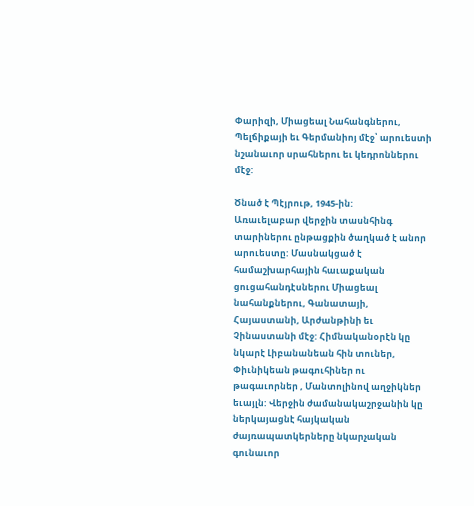Փարիզի, Միացեալ Նահանգներու, Պելճիքայի եւ Գերմանիոյ մէջ՝ արուեստի նշանաւոր սրահներու եւ կեդրոններու մէջ:

Ծնած է Պէյրութ, 1945-ին:
Առաւելաբար վերջին տասնհինգ տարիներու ընթացքին ծաղկած է անոր արուեստը: Մասնակցած է համաշխարհային հաւաքական ցուցահանդէսներու Միացեալ նահանքներու, Գանատայի, Հայաստանի, Արժանթինի եւ Չինաստանի մէջ: Հիմնականօրէն կը նկարէ Լիբանանեան հին տուներ, Փիւնիկեան թագուհիներ ու թագաւորներ , Մանտոլինով աղջիկներ եւայլն: Վերջին ժամանակաշրջանին կը ներկայացնէ հայկական ժայռապատկերները նկարչական գունաւոր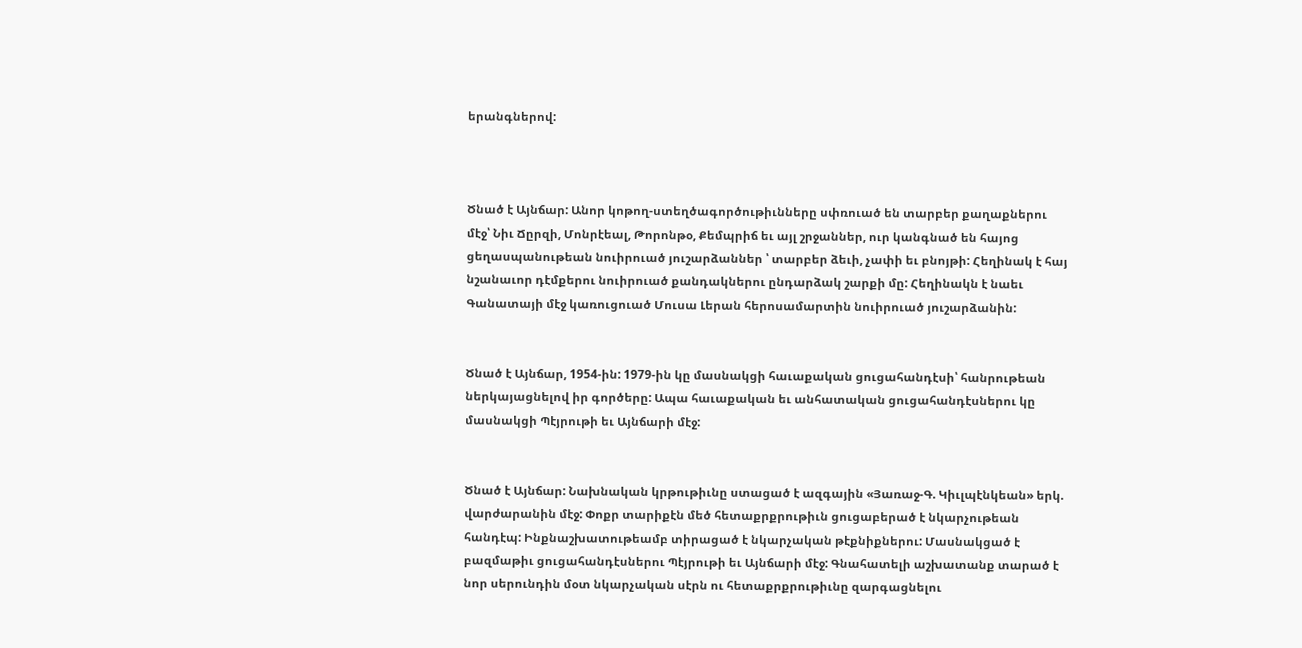երանգներով:



Ծնած է Այնճար: Անոր կոթող-ստեղծագործութիւնները սփռուած են տարբեր քաղաքներու մէջ՝ Նիւ Ճըրզի, Մոնրէեալ, Թորոնթօ, Քեմպրիճ եւ այլ շրջաններ, ուր կանգնած են հայոց ցեղասպանութեան նուիրուած յուշարձաններ ՝ տարբեր ձեւի, չափի եւ բնոյթի: Հեղինակ է հայ նշանաւոր դէմքերու նուիրուած քանդակներու ընդարձակ շարքի մը: Հեղինակն է նաեւ Գանատայի մէջ կառուցուած Մուսա Լերան հերոսամարտին նուիրուած յուշարձանին:


Ծնած է Այնճար, 1954-ին: 1979-ին կը մասնակցի հաւաքական ցուցահանդէսի՝ հանրութեան ներկայացնելով իր գործերը: Ապա հաւաքական եւ անհատական ցուցահանդէսներու կը մասնակցի Պէյրութի եւ Այնճարի մէջ:


Ծնած է Այնճար: Նախնական կրթութիւնը ստացած է ազգային «Յառաջ-Գ. Կիւլպէնկեան» երկ. վարժարանին մէջ: Փոքր տարիքէն մեծ հետաքրքրութիւն ցուցաբերած է նկարչութեան հանդէպ: Ինքնաշխատութեամբ տիրացած է նկարչական թէքնիքներու: Մասնակցած է բազմաթիւ ցուցահանդէսներու Պէյրութի եւ Այնճարի մէջ: Գնահատելի աշխատանք տարած է նոր սերունդին մօտ նկարչական սէրն ու հետաքրքրութիւնը զարգացնելու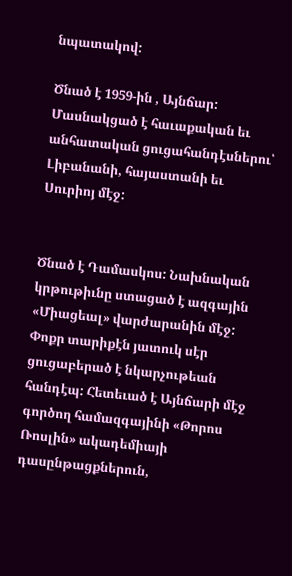նպատակով:

Ծնած է 1959-ին , Այնճար:
Մասնակցած է հաւաքական եւ անհատական ցուցահանդէսներու՝ Լիբանանի, հայաստանի եւ Սուրիոյ մէջ:


Ծնած է Դամասկոս: Նախնական կրթութիւնը ստացած է ազգային «Միացեալ» վարժարանին մէջ: Փոքր տարիքէն յատուկ սէր ցուցաբերած է նկարչութեան հանդէպ: Հետեւած է Այնճարի մէջ գործող համազգայինի «Թորոս Ռոսլին» ակադեմիայի դասընթացքներուն,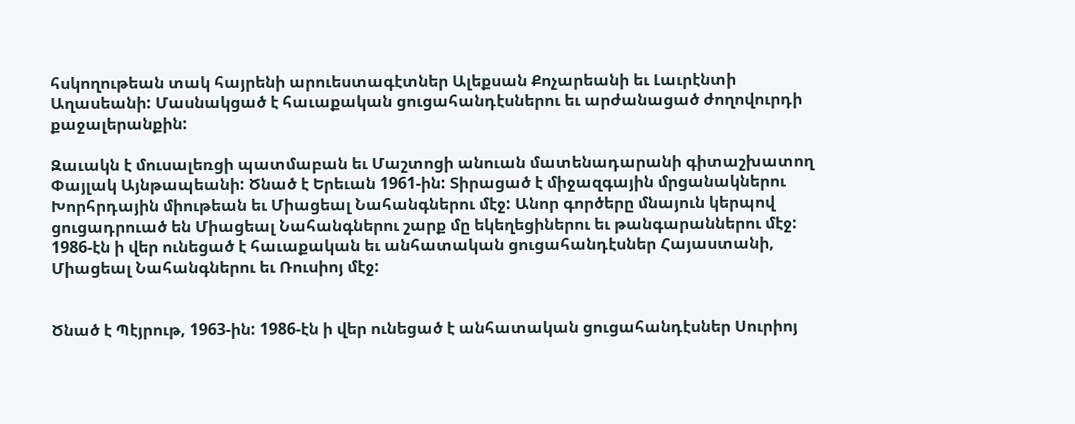հսկողութեան տակ հայրենի արուեստագէտներ Ալեքսան Քոչարեանի եւ Լաւրէնտի Աղասեանի: Մասնակցած է հաւաքական ցուցահանդէսներու եւ արժանացած ժողովուրդի քաջալերանքին:

Զաւակն է մուսալեռցի պատմաբան եւ Մաշտոցի անուան մատենադարանի գիտաշխատող Փայլակ Այնթապեանի: Ծնած է Երեւան 1961-ին: Տիրացած է միջազգային մրցանակներու Խորհրդային միութեան եւ Միացեալ Նահանգներու մէջ: Անոր գործերը մնայուն կերպով ցուցադրուած են Միացեալ Նահանգներու շարք մը եկեղեցիներու եւ թանգարաններու մէջ:
1986-էն ի վեր ունեցած է հաւաքական եւ անհատական ցուցահանդէսներ Հայաստանի, Միացեալ Նահանգներու եւ Ռուսիոյ մէջ:


Ծնած է Պէյրութ, 1963-ին: 1986-էն ի վեր ունեցած է անհատական ցուցահանդէսներ Սուրիոյ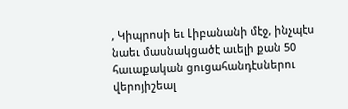, Կիպրոսի եւ Լիբանանի մէջ, ինչպէս նաեւ մասնակցածէ աւելի քան 50 հաւաքական ցուցահանդէսներու վերոյիշեալ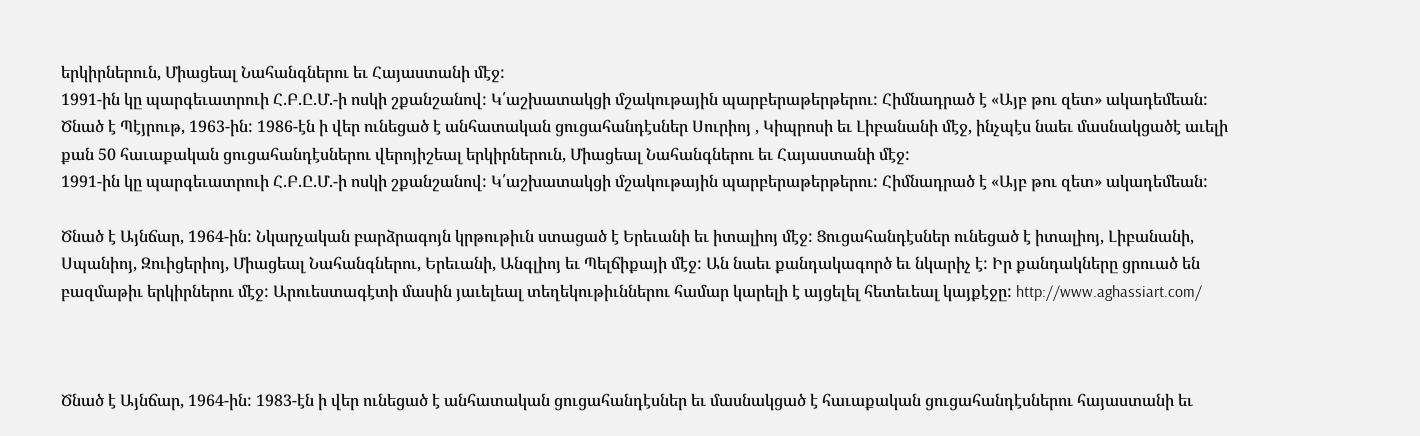երկիրներուն, Միացեալ Նահանգներու եւ Հայաստանի մէջ:
1991-ին կը պարգեւատրուի Հ.Բ.Ը.Մ.-ի ոսկի շքանշանով: Կ՛աշխատակցի մշակութային պարբերաթերթերու: Հիմնադրած է «Այբ թու զետ» ակադեմեան:
Ծնած է Պէյրութ, 1963-ին: 1986-էն ի վեր ունեցած է անհատական ցուցահանդէսներ Սուրիոյ , Կիպրոսի եւ Լիբանանի մէջ, ինչպէս նաեւ մասնակցածէ աւելի քան 50 հաւաքական ցուցահանդէսներու վերոյիշեալ երկիրներուն, Միացեալ Նահանգներու եւ Հայաստանի մէջ:
1991-ին կը պարգեւատրուի Հ.Բ.Ը.Մ.-ի ոսկի շքանշանով: Կ՛աշխատակցի մշակութային պարբերաթերթերու: Հիմնադրած է «Այբ թու զետ» ակադեմեան:

Ծնած է Այնճար, 1964-ին: Նկարչական բարձրագոյն կրթութիւն ստացած է Երեւանի եւ իտալիոյ մէջ: Ցուցահանդէսներ ունեցած է իտալիոյ, Լիբանանի, Սպանիոյ, Զուիցերիոյ, Միացեալ Նահանգներու, Երեւանի, Անգլիոյ եւ Պելճիքայի մէջ: Ան նաեւ քանդակագործ եւ նկարիչ է: Իր քանդակները ցրուած են բազմաթիւ երկիրներու մէջ: Արուեստագէտի մասին յաւելեալ տեղեկութիւններու համար կարելի է այցելել հետեւեալ կայքէջը: http://www.aghassiart.com/



Ծնած է Այնճար, 1964-ին: 1983-էն ի վեր ունեցած է անհատական ցուցահանդէսներ եւ մասնակցած է հաւաքական ցուցահանդէսներու հայաստանի եւ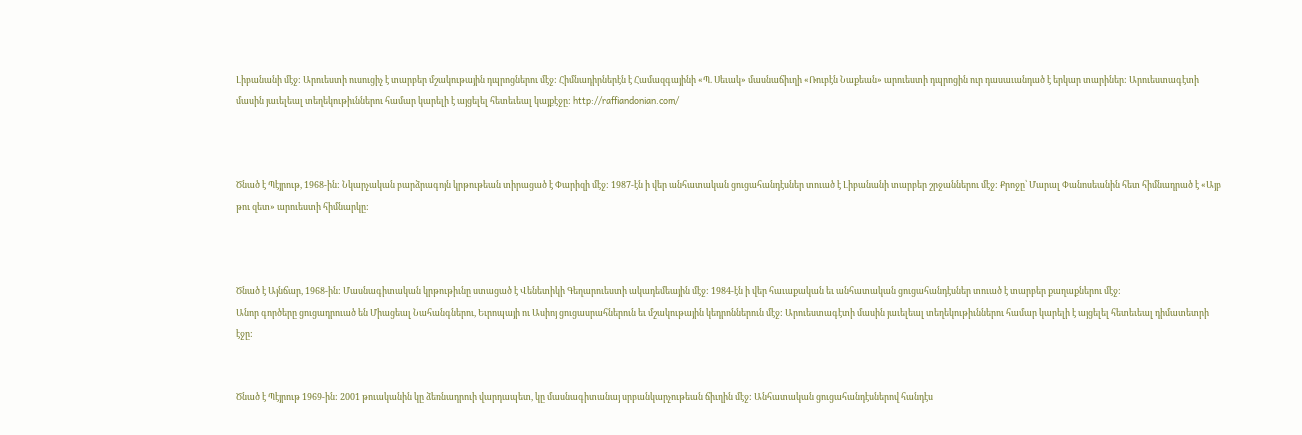Լիբանանի մէջ: Արուեստի ուսուցիչ է տարբեր մշակութային դպրոցներու մէջ: Հիմնադիրներէն է Համազգայինի «Պ. Սեւակ» մասնաճիւղի «Ռուբէն Նաքեան» արուեստի դպրոցին ուր դասաւանդած է երկար տարիներ: Արուեստագէտի մասին յաւելեալ տեղեկութիւններու համար կարելի է այցելել հետեւեալ կայքէջը: http://raffiandonian.com/



Ծնած է Պէյրութ, 1968-ին: Նկարչական բարձրագոյն կրթութեան տիրացած է Փարիզի մէջ: 1987-էն ի վեր անհատական ցուցահանդէսներ տուած է Լիբանանի տարբեր շրջաններու մէջ: Քրոջը՝ Մարալ Փանոսեանին հետ հիմնադրած է «Այբ թու զետ» արուեստի հիմնարկը:



Ծնած է Այնճար, 1968-ին: Մասնագիտական կրթութիւնը ստացած է Վենետիկի Գեղարուեստի ակադեմեային մէջ: 1984-էն ի վեր հաւաքական եւ անհատական ցուցահանդէսներ տուած է տարբեր քաղաքներու մէջ:
Անոր գործերը ցուցադրուած են Միացեալ Նահանգներու, Եւրոպայի ու Ասիոյ ցուցասրահներուն եւ մշակութային կեդրոններուն մէջ: Արուեստագէտի մասին յաւելեալ տեղեկութիւններու համար կարելի է այցելել հետեւեալ դիմատետրի էջը:


Ծնած է Պէյրութ 1969-ին: 2001 թուականին կը ձեռնադրուի վարդապետ, կը մասնագիտանայ սրբանկարչութեան ճիւղին մէջ: Անհատական ցուցահանդէսներով հանդէս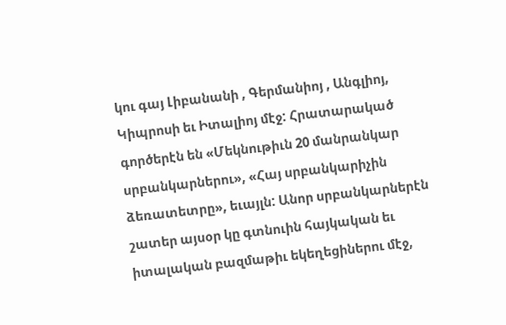կու գայ Լիբանանի , Գերմանիոյ , Անգլիոյ, Կիպրոսի եւ Իտալիոյ մէջ: Հրատարակած գործերէն են «Մեկնութիւն 20 մանրանկար սրբանկարներու», «Հայ սրբանկարիչին ձեռատետրը», եւայլն: Անոր սրբանկարներէն շատեր այսօր կը գտնուին հայկական եւ իտալական բազմաթիւ եկեղեցիներու մէջ,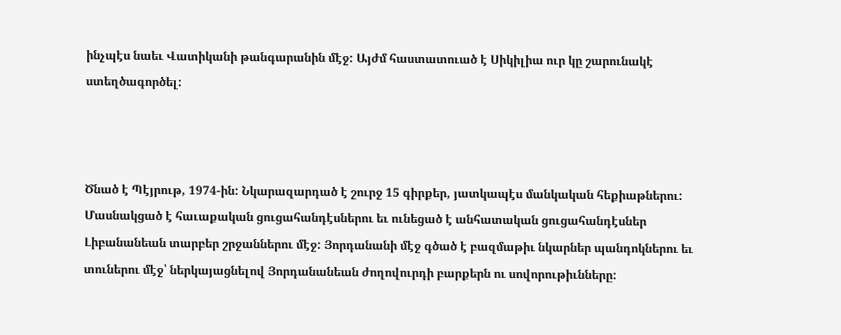ինչպէս նաեւ Վատիկանի թանգարանին մէջ: Այժմ հաստատուած է Սիկիլիա ուր կը շարունակէ ստեղծագործել:



Ծնած է Պէյրութ, 1974-ին: Նկարազարդած է շուրջ 15 գիրքեր, յատկապէս մանկական հեքիաթներու: Մասնակցած է հաւաքական ցուցահանդէսներու եւ ունեցած է անհատական ցուցահանդէսներ Լիբանանեան տարբեր շրջաններու մէջ: Յորդանանի մէջ գծած է բազմաթիւ նկարներ պանդոկներու եւ տուներու մէջ՝ ներկայացնելով Յորդանանեան ժողովուրդի բարքերն ու սովորութիւնները: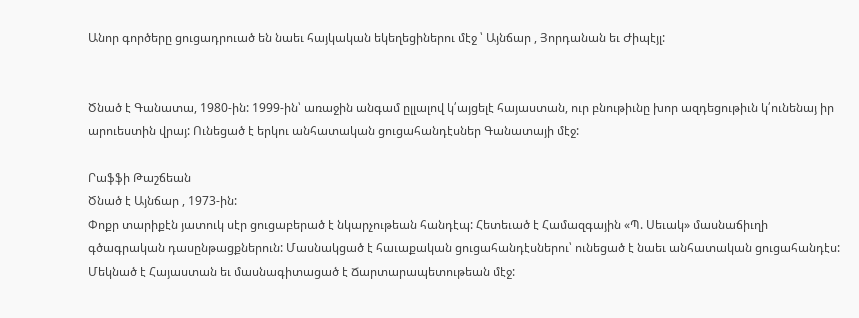Անոր գործերը ցուցադրուած են նաեւ հայկական եկեղեցիներու մէջ ՝ Այնճար , Յորդանան եւ Ժիպէյլ:


Ծնած է Գանատա, 1980-ին: 1999-ին՝ առաջին անգամ ըլլալով կ՛այցելէ հայաստան, ուր բնութիւնը խոր ազդեցութիւն կ՛ունենայ իր արուեստին վրայ: Ունեցած է երկու անհատական ցուցահանդէսներ Գանատայի մէջ:

Րաֆֆի Թաշճեան
Ծնած է Այնճար , 1973-ին:
Փոքր տարիքէն յատուկ սէր ցուցաբերած է նկարչութեան հանդէպ: Հետեւած է Համազգային «Պ. Սեւակ» մասնաճիւղի գծագրական դասընթացքներուն: Մասնակցած է հաւաքական ցուցահանդէսներու՝ ունեցած է նաեւ անհատական ցուցահանդէս: Մեկնած է Հայաստան եւ մասնագիտացած է Ճարտարապետութեան մէջ: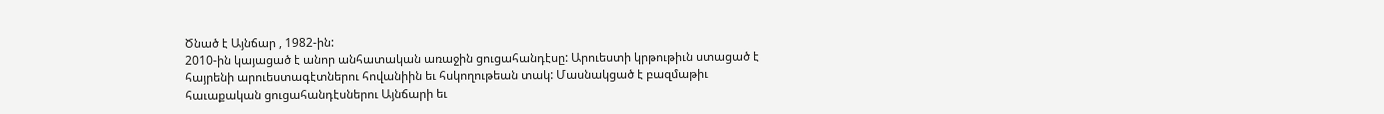Ծնած է Այնճար , 1982-ին:
2010-ին կայացած է անոր անհատական առաջին ցուցահանդէսը: Արուեստի կրթութիւն ստացած է հայրենի արուեստագէտներու հովանիին եւ հսկողութեան տակ: Մասնակցած է բազմաթիւ հաւաքական ցուցահանդէսներու Այնճարի եւ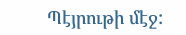Պէյրութի մէջ: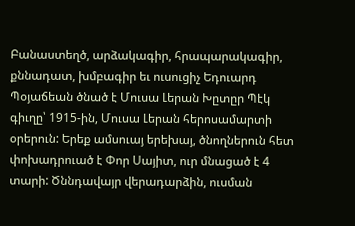Բանաստեղծ, արձակագիր, հրապարակագիր, քննադատ, խմբագիր եւ ուսուցիչ Եդուարդ Պօյաճեան ծնած է Մուսա Լերան Խըտըր Պէկ գիւղը՝ 1915-ին, Մուսա Լերան հերոսամարտի օրերուն: Երեք ամսուայ երեխայ, ծնողներուն հետ փոխադրուած է Փոր Սայիտ, ուր մնացած է 4 տարի: Ծննդավայր վերադարձին, ուսման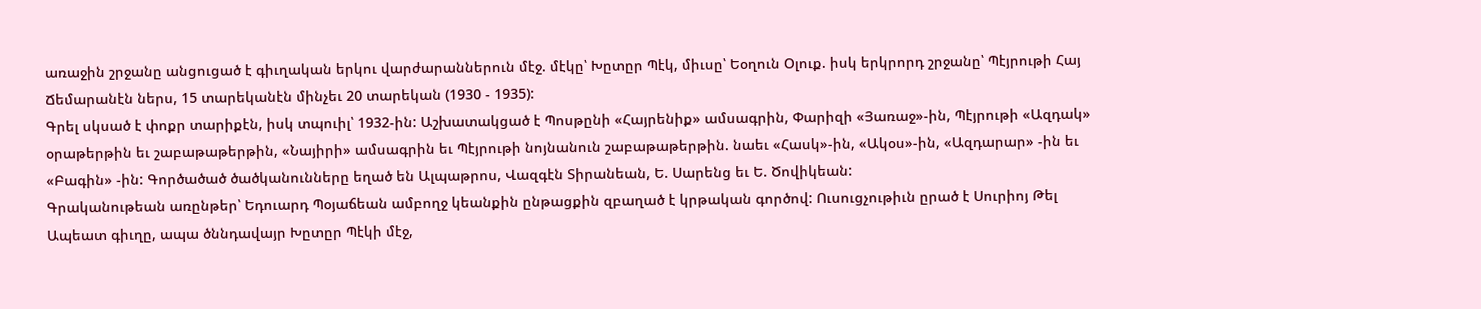առաջին շրջանը անցուցած է գիւղական երկու վարժարաններուն մէջ. մէկը՝ Խըտըր Պէկ, միւսը՝ Եօղուն Օլուք. իսկ երկրորդ շրջանը՝ Պէյրութի Հայ Ճեմարանէն ներս, 15 տարեկանէն մինչեւ 20 տարեկան (1930 - 1935):
Գրել սկսած է փոքր տարիքէն, իսկ տպուիլ՝ 1932-ին: Աշխատակցած է Պոսթընի «Հայրենիք» ամսագրին, Փարիզի «Յառաջ»-ին, Պէյրութի «Ազդակ» օրաթերթին եւ շաբաթաթերթին, «Նայիրի» ամսագրին եւ Պէյրութի նոյնանուն շաբաթաթերթին. նաեւ «Հասկ»-ին, «Ակօս»-ին, «Ազդարար» -ին եւ «Բագին» -ին: Գործածած ծածկանունները եղած են Ալպաթրոս, Վազգէն Տիրանեան, Ե. Սարենց եւ Ե. Ծովիկեան:
Գրականութեան առընթեր՝ Եդուարդ Պօյաճեան ամբողջ կեանքին ընթացքին զբաղած է կրթական գործով: Ուսուցչութիւն ըրած է Սուրիոյ Թել Ապեատ գիւղը, ապա ծննդավայր Խըտըր Պէկի մէջ,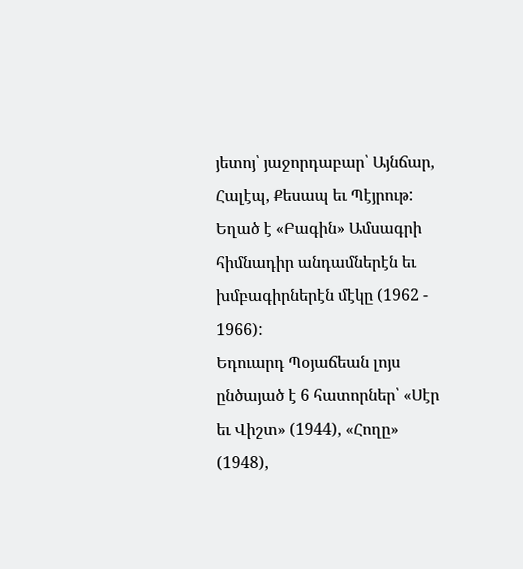յետոյ՝ յաջորդաբար՝ Այնճար, Հալէպ, Քեսապ եւ Պէյրութ: Եղած է «Բագին» Ամսագրի հիմնադիր անդամներէն եւ խմբագիրներէն մէկը (1962 - 1966):
Եդուարդ Պօյաճեան լոյս ընծայած է 6 հատորներ՝ «Սէր եւ Վիշտ» (1944), «Հողը» (1948),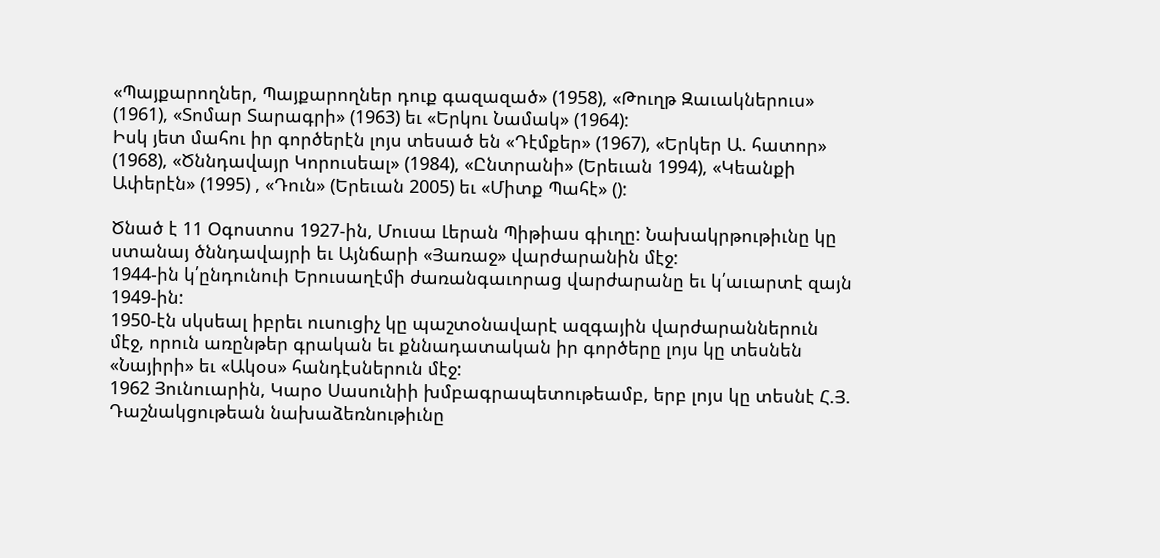«Պայքարողներ, Պայքարողներ դուք գազազած» (1958), «Թուղթ Զաւակներուս» (1961), «Տոմար Տարագրի» (1963) եւ «Երկու Նամակ» (1964):
Իսկ յետ մահու իր գործերէն լոյս տեսած են «Դէմքեր» (1967), «Երկեր Ա. հատոր» (1968), «Ծննդավայր Կորուսեալ» (1984), «Ընտրանի» (Երեւան 1994), «Կեանքի Ափերէն» (1995) , «Դուն» (Երեւան 2005) եւ «Միտք Պահէ» ():

Ծնած է 11 Օգոստոս 1927-ին, Մուսա Լերան Պիթիաս գիւղը: Նախակրթութիւնը կը ստանայ ծննդավայրի եւ Այնճարի «Յառաջ» վարժարանին մէջ:
1944-ին կ՛ընդունուի Երուսաղէմի ժառանգաւորաց վարժարանը եւ կ՛աւարտէ զայն 1949-ին:
1950-էն սկսեալ իբրեւ ուսուցիչ կը պաշտօնավարէ ազգային վարժարաններուն մէջ, որուն առընթեր գրական եւ քննադատական իր գործերը լոյս կը տեսնեն «Նայիրի» եւ «Ակօս» հանդէսներուն մէջ:
1962 Յունուարին, Կարօ Սասունիի խմբագրապետութեամբ, երբ լոյս կը տեսնէ Հ.Յ. Դաշնակցութեան նախաձեռնութիւնը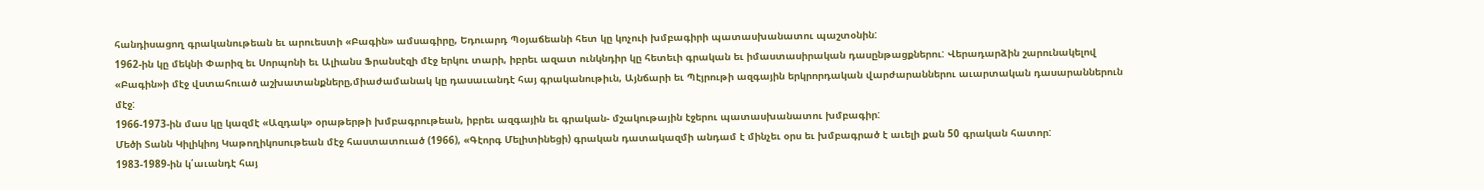հանդիսացող գրականութեան եւ արուեստի «Բագին» ամսագիրը, Եդուարդ Պօյաճեանի հետ կը կոչուի խմբագիրի պատասխանատու պաշտօնին:
1962-ին կը մեկնի Փարիզ եւ Սորպոնի եւ Ալիանս Ֆրանսէզի մէջ երկու տարի, իբրեւ ազատ ունկնդիր կը հետեւի գրական եւ իմաստասիրական դասընթացքներու: Վերադարձին շարունակելով «Բագին»ի մէջ վստահուած աշխատանքները,միաժամանակ կը դասաւանդէ հայ գրականութիւն, Այնճարի եւ Պէյրութի ազգային երկրորդական վարժարաններու աւարտական դասարաններուն մէջ:
1966-1973-ին մաս կը կազմէ «Ազդակ» օրաթերթի խմբագրութեան, իբրեւ ազգային եւ գրական- մշակութային էջերու պատասխանատու խմբագիր:
Մեծի Տանն Կիլիկիոյ Կաթողիկոսութեան մէջ հաստատուած (1966), «Գէորգ Մելիտինեցի) գրական դատակազմի անդամ է մինչեւ օրս եւ խմբագրած է աւելի քան 50 գրական հատոր:
1983-1989-ին կ՛աւանդէ հայ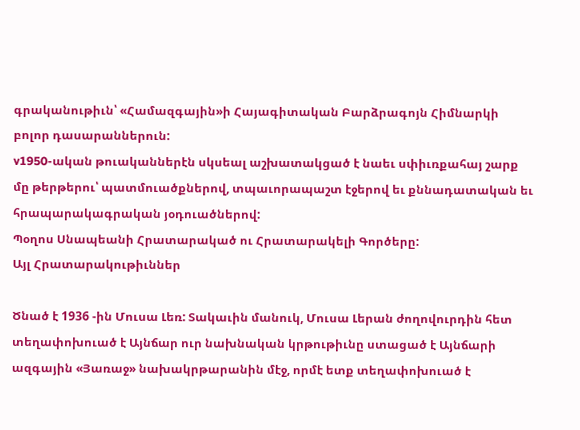գրականութիւն՝ «Համազգային»ի Հայագիտական Բարձրագոյն Հիմնարկի բոլոր դասարաններուն:
v1950-ական թուականներէն սկսեալ աշխատակցած է նաեւ սփիւռքահայ շարք մը թերթերու՝ պատմուածքներով, տպաւորապաշտ էջերով եւ քննադատական եւ հրապարակագրական յօդուածներով:
Պօղոս Սնապեանի Հրատարակած ու Հրատարակելի Գործերը:
Այլ Հրատարակութիւններ

Ծնած է 1936 -ին Մուսա Լեռ: Տակաւին մանուկ, Մուսա Լերան ժողովուրդին հետ տեղափոխուած է Այնճար ուր նախնական կրթութիւնը ստացած է Այնճարի ազգային «Յառաջ» նախակրթարանին մէջ, որմէ ետք տեղափոխուած է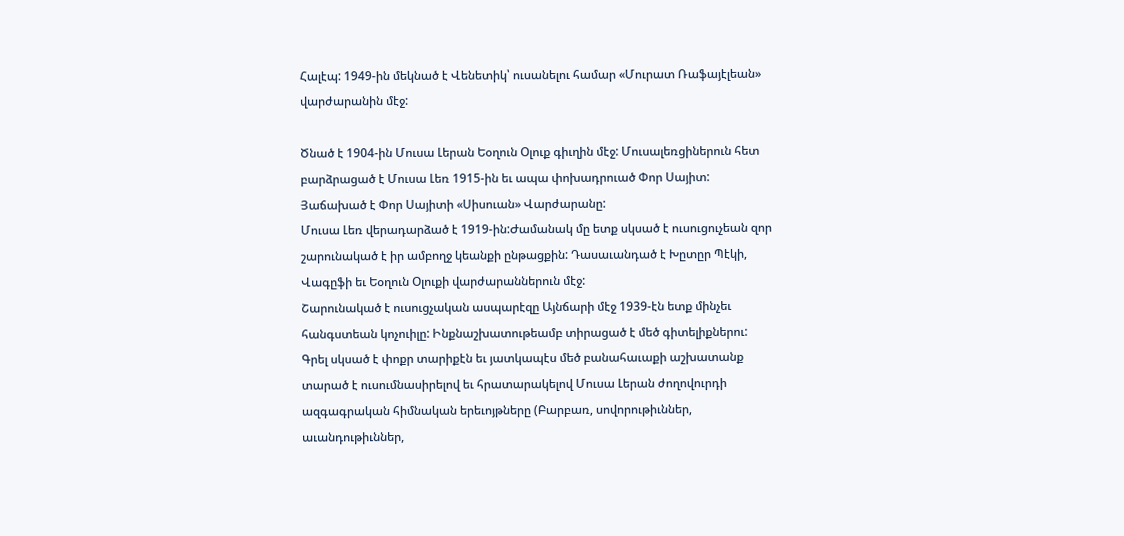Հալէպ: 1949-ին մեկնած է Վենետիկ՝ ուսանելու համար «Մուրատ Ռաֆայէլեան» վարժարանին մէջ:

Ծնած է 1904-ին Մուսա Լերան Եօղուն Օլուք գիւղին մէջ: Մուսալեռցիներուն հետ բարձրացած է Մուսա Լեռ 1915-ին եւ ապա փոխադրուած Փոր Սայիտ: Յաճախած է Փոր Սայիտի «Սիսուան» Վարժարանը:
Մուսա Լեռ վերադարձած է 1919-ին:Ժամանակ մը ետք սկսած է ուսուցուչեան զոր շարունակած է իր ամբողջ կեանքի ընթացքին: Դասաւանդած է Խըտըր Պէկի, Վագըֆի եւ Եօղուն Օլուքի վարժարաններուն մէջ:
Շարունակած է ուսուցչական ասպարէզը Այնճարի մէջ 1939-էն ետք մինչեւ հանգստեան կոչուիլը: Ինքնաշխատութեամբ տիրացած է մեծ գիտելիքներու: Գրել սկսած է փոքր տարիքէն եւ յատկապէս մեծ բանահաւաքի աշխատանք տարած է ուսումնասիրելով եւ հրատարակելով Մուսա Լերան ժողովուրդի ազգագրական հիմնական երեւոյթները (Բարբառ, սովորութիւններ, աւանդութիւններ,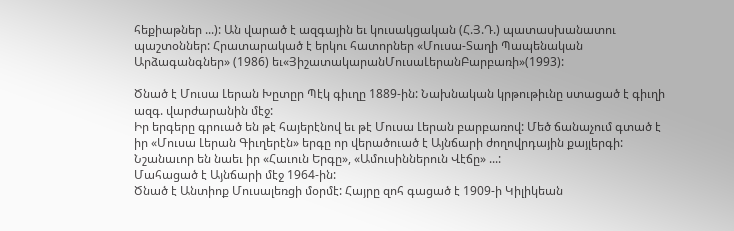հեքիաթներ ...): Ան վարած է ազգային եւ կուսակցական (Հ.Յ.Դ.) պատասխանատու պաշտօններ: Հրատարակած է երկու հատորներ «Մուսա-Տաղի Պապենական Արձագանգներ» (1986) եւ«ՅիշատակարանՄուսաԼերանԲարբառի»(1993):

Ծնած է Մուսա Լերան Խըտըր Պէկ գիւղը 1889-ին: Նախնական կրթութիւնը ստացած է գիւղի ազգ. վարժարանին մէջ:
Իր երգերը գրուած են թէ հայերէնով եւ թէ Մուսա Լերան բարբառով: Մեծ ճանաչում գտած է իր «Մուսա Լերան Գիւղերէն» երգը որ վերածուած է Այնճարի ժողովրդային քայլերգի: Նշանաւոր են նաեւ իր «Հաւուն Երգը», «Ամուսիններուն Վէճը» ...:
Մահացած է Այնճարի մէջ 1964-ին:
Ծնած է Անտիոք Մուսալեռցի մօրմէ: Հայրը զոհ գացած է 1909-ի Կիլիկեան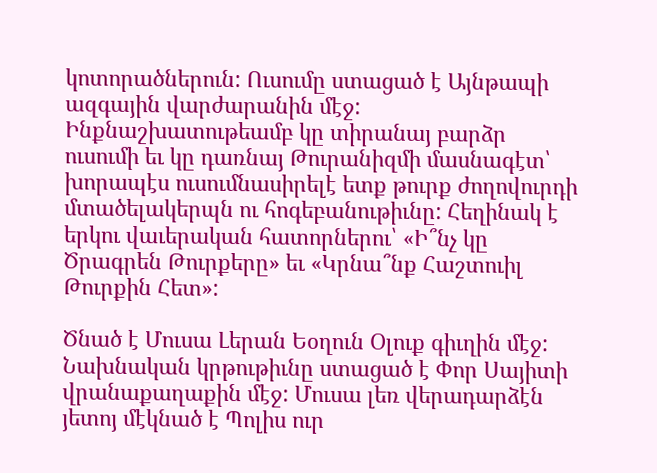կոտորածներուն: Ուսումը ստացած է Այնթապի ազգային վարժարանին մէջ: Ինքնաշխատութեամբ կը տիրանայ բարձր ուսումի եւ կը դառնայ Թուրանիզմի մասնագէտ՝ խորապէս ուսումնասիրելէ ետք թուրք ժողովուրդի մտածելակերպն ու հոգեբանութիւնը: Հեղինակ է երկու վաւերական հատորներու՝ «Ի՞նչ կը Ծրագրեն Թուրքերը» եւ «Կրնա՞նք Հաշտուիլ Թուրքին Հետ»:

Ծնած է Մուսա Լերան Եօղուն Օլուք գիւղին մէջ: Նախնական կրթութիւնը ստացած է Փոր Սայիտի վրանաքաղաքին մէջ: Մուսա լեռ վերադարձէն յետոյ մէկնած է Պոլիս ուր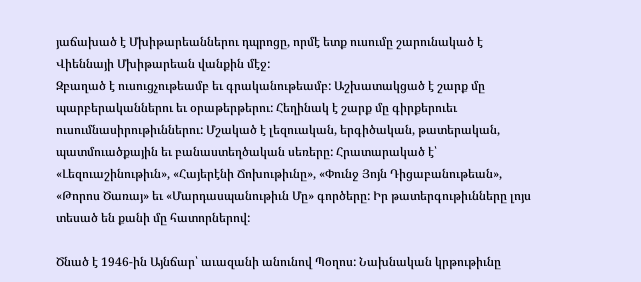յաճախած է Մխիթարեաններու դպրոցը, որմէ ետք ուսումը շարունակած է Վիեննայի Մխիթարեան վանքին մէջ:
Զբաղած է ուսուցչութեամբ եւ գրականութեամբ: Աշխատակցած է շարք մը պարբերականներու եւ օրաթերթերու: Հեղինակ է շարք մը գիրքերուեւ ուսումնասիրութիւններու: Մշակած է լեզուական, երգիծական, թատերական, պատմուածքային եւ բանաստեղծական սեռերը: Հրատարակած է՝ «Լեզուաշինութիւն», «Հայերէնի Ճոխութիւնը», «Փունջ Յոյն Դիցաբանութեան», «Թորոս Ծառայ» եւ «Մարդասպանութիւն Մը» գործերը: Իր թատերգութիւնները լոյս տեսած են քանի մը հատորներով:

Ծնած է 1946-ին Այնճար՝ աւազանի անունով Պօղոս: Նախնական կրթութիւնը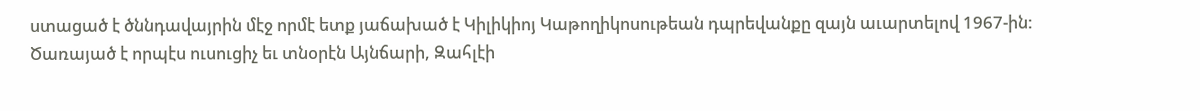ստացած է ծննդավայրին մէջ որմէ ետք յաճախած է Կիլիկիոյ Կաթողիկոսութեան դպրեվանքը զայն աւարտելով 1967-ին: Ծառայած է որպէս ուսուցիչ եւ տնօրէն Այնճարի, Զահլէի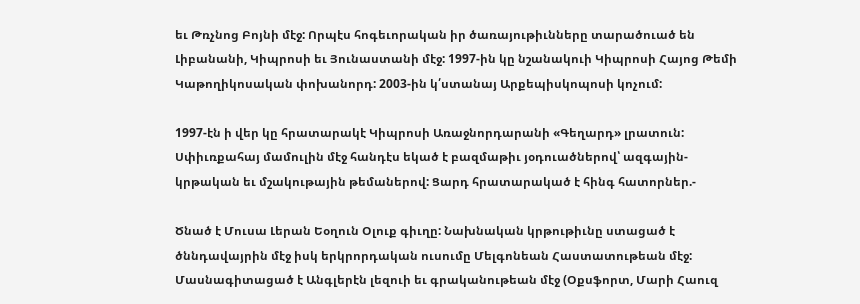եւ Թռչնոց Բոյնի մէջ: Որպէս հոգեւորական իր ծառայութիւնները տարածուած են Լիբանանի, Կիպրոսի եւ Յունաստանի մէջ: 1997-ին կը նշանակուի Կիպրոսի Հայոց Թեմի Կաթողիկոսական փոխանորդ: 2003-ին կ՛ստանայ Արքեպիսկոպոսի կոչում:

1997-էն ի վեր կը հրատարակէ Կիպրոսի Առաջնորդարանի «Գեղարդ» լրատուն: Սփիւռքահայ մամուլին մէջ հանդէս եկած է բազմաթիւ յօդուածներով՝ ազգային-կրթական եւ մշակութային թեմաներով: Ցարդ հրատարակած է հինգ հատորներ.-

Ծնած է Մուսա Լերան Եօղուն Օլուք գիւղը: Նախնական կրթութիւնը ստացած է ծննդավայրին մէջ իսկ երկրորդական ուսումը Մելգոնեան Հաստատութեան մէջ: Մասնագիտացած է Անգլերէն լեզուի եւ գրականութեան մէջ (Օքսֆորտ, Մարի Հաուզ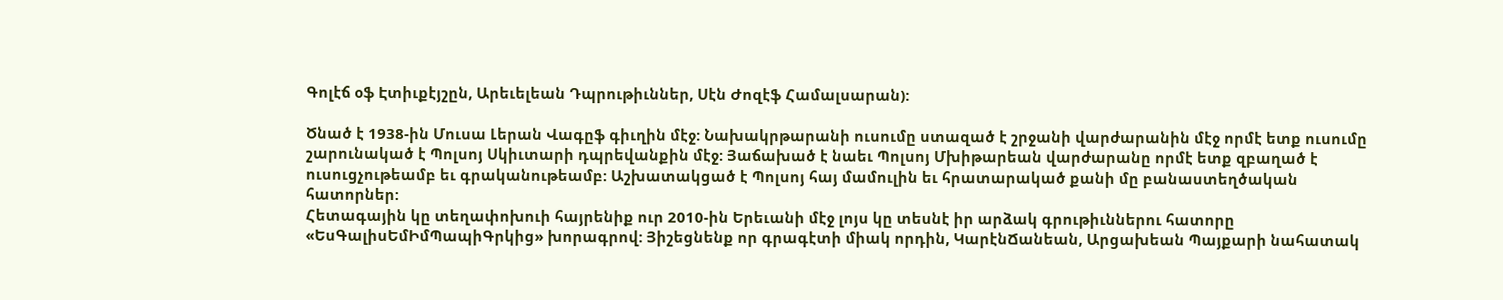Գոլէճ օֆ Էտիւքէյշըն, Արեւելեան Դպրութիւններ, Սէն Ժոզէֆ Համալսարան):

Ծնած է 1938-ին Մուսա Լերան Վագըֆ գիւղին մէջ: Նախակրթարանի ուսումը ստազած է շրջանի վարժարանին մէջ որմէ ետք ուսումը շարունակած է Պոլսոյ Սկիւտարի դպրեվանքին մէջ: Յաճախած է նաեւ Պոլսոյ Մխիթարեան վարժարանը որմէ ետք զբաղած է ուսուցչութեամբ եւ գրականութեամբ: Աշխատակցած է Պոլսոյ հայ մամուլին եւ հրատարակած քանի մը բանաստեղծական հատորներ:
Հետագային կը տեղափոխուի հայրենիք ուր 2010-ին Երեւանի մէջ լոյս կը տեսնէ իր արձակ գրութիւններու հատորը «ԵսԳալիսԵմԻմՊապիԳրկից» խորագրով: Յիշեցնենք որ գրագէտի միակ որդին, ԿարէնՃանեան, Արցախեան Պայքարի նահատակ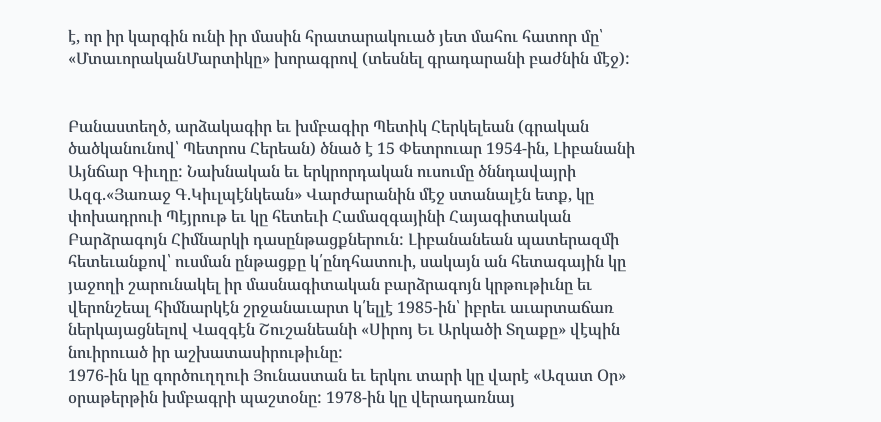է, որ իր կարգին ունի իր մասին հրատարակուած յետ մահու հատոր մը՝ «ՄտաւորականՄարտիկը» խորագրով (տեսնել գրադարանի բաժնին մէջ):


Բանաստեղծ, արձակագիր եւ խմբագիր Պետիկ Հերկելեան (գրական ծածկանունով՝ Պետրոս Հերեան) ծնած է 15 Փետրուար 1954-ին, Լիբանանի Այնճար Գիւղը: Նախնական եւ երկրորդական ուսումը ծննդավայրի Ազգ.«Յառաջ Գ.Կիւլպէնկեան» Վարժարանին մէջ ստանալէն ետք, կը փոխադրուի Պէյրութ եւ կը հետեւի Համազգայինի Հայագիտական Բարձրագոյն Հիմնարկի դասընթացքներուն: Լիբանանեան պատերազմի հետեւանքով՝ ուսման ընթացքը կ՛ընդհատուի, սակայն ան հետագային կը յաջողի շարունակել իր մասնագիտական բարձրագոյն կրթութիւնը եւ վերոնշեալ հիմնարկէն շրջանաւարտ կ՛ելլէ 1985-ին՝ իբրեւ աւարտաճառ ներկայացնելով Վազգէն Շուշանեանի «Սիրոյ Եւ Արկածի Տղաքը» վէպին նուիրուած իր աշխատասիրութիւնը:
1976-ին կը գործուղղուի Յունաստան եւ երկու տարի կը վարէ «Ազատ Օր» օրաթերթին խմբագրի պաշտօնը: 1978-ին կը վերադառնայ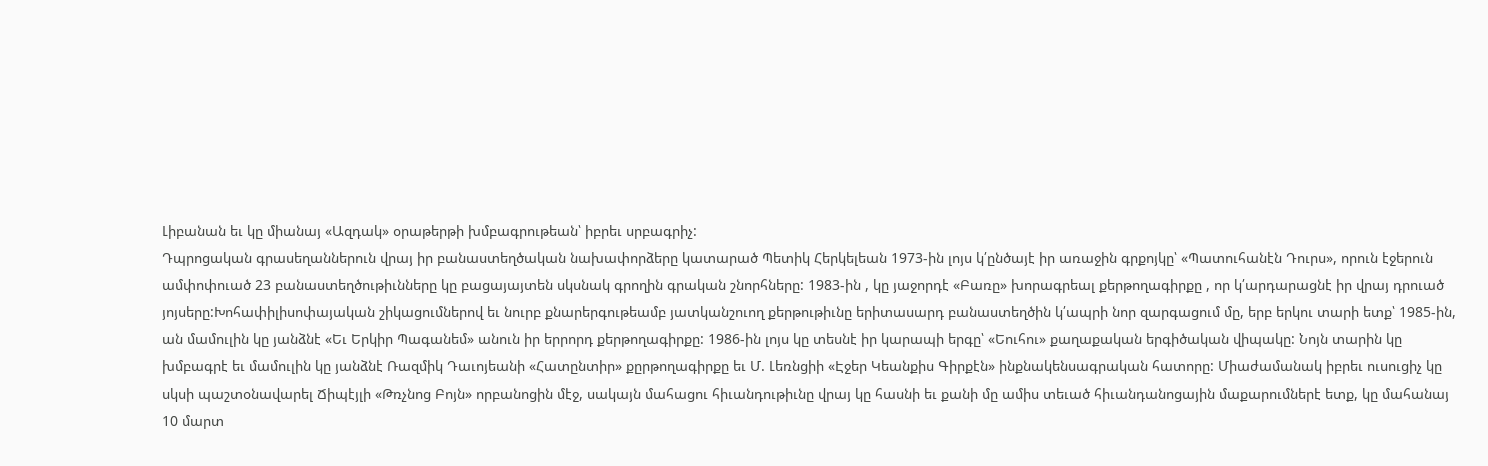Լիբանան եւ կը միանայ «Ազդակ» օրաթերթի խմբագրութեան՝ իբրեւ սրբագրիչ:
Դպրոցական գրասեղաններուն վրայ իր բանաստեղծական նախափորձերը կատարած Պետիկ Հերկելեան 1973-ին լոյս կ՛ընծայէ իր առաջին գրքոյկը՝ «Պատուհանէն Դուրս», որուն էջերուն ամփոփուած 23 բանաստեղծութիւնները կը բացայայտեն սկսնակ գրողին գրական շնորհները: 1983-ին , կը յաջորդէ «Բառը» խորագրեալ քերթողագիրքը , որ կ՛արդարացնէ իր վրայ դրուած յոյսերը:Խոհափիլիսոփայական շիկացումներով եւ նուրբ քնարերգութեամբ յատկանշուող քերթութիւնը երիտասարդ բանաստեղծին կ՛ապրի նոր զարգացում մը, երբ երկու տարի ետք՝ 1985-ին, ան մամուլին կը յանձնէ «Եւ Երկիր Պագանեմ» անուն իր երրորդ քերթողագիրքը: 1986-ին լոյս կը տեսնէ իր կարապի երգը՝ «Եուհու» քաղաքական երգիծական վիպակը: Նոյն տարին կը խմբագրէ եւ մամուլին կը յանձնէ Ռազմիկ Դաւոյեանի «Հատընտիր» քըրթողագիրքը եւ Մ. Լեռնցիի «Էջեր Կեանքիս Գիրքէն» ինքնակենսագրական հատորը: Միաժամանակ իբրեւ ուսուցիչ կը սկսի պաշտօնավարել Ճիպէյլի «Թռչնոց Բոյն» որբանոցին մէջ, սակայն մահացու հիւանդութիւնը վրայ կը հասնի եւ քանի մը ամիս տեւած հիւանդանոցային մաքարումներէ ետք, կը մահանայ 10 մարտ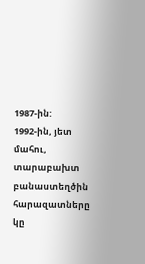1987-ին:
1992-ին, յետ մահու, տարաբախտ բանաստեղծին հարազատները կը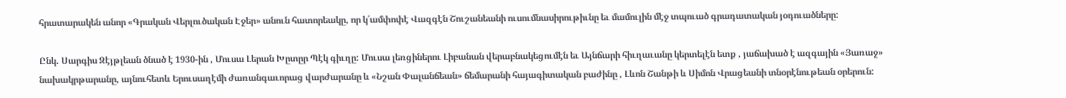հրատարակեն անոր «Գրական Վերլուծական Էջեր» անուն հատորեակը, որ կ՛ամփոփէ Վազգէն Շուշանեանի ուսումնասիրութիւնը եւ մամուլին մէջ տպուած գրադատական յօդուածները:

Ընկ. Սարգիս Զէյթլեան ծնած է 1930-ին , Մուսա Լերան Խըտըր Պէկ գիւղը: Մուսա լեռցիներու Լիբանան վերաբնակեցումէն եւ Այնճարի հիւղաւանը կերտելէն ետք , յաճախած է ազգային «Յառաջ» նախակրթարանը, այնուհետև Երուսաղէմի ժառանգաւորաց վարժարանը և «Նշան Փալանճեան» ճեմարանի հայագիտական բաժինը , Լևոն Շանթի և Սիմոն Վրացեանի տնօրէնութեան օրերուն: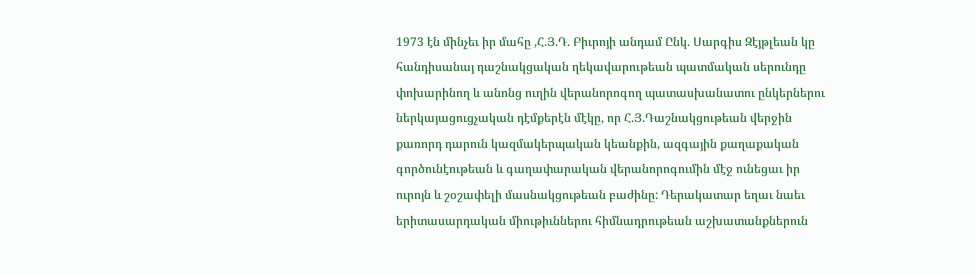1973 էն մինչեւ իր մահը ,Հ.Յ.Դ. Բիւրոյի անդամ Ընկ. Սարգիս Զէյթլեան կը հանդիսանայ դաշնակցական ղեկավարութեան պատմական սերունդը փոխարինող և անոնց ուղին վերանորոգող պատասխանատու ընկերներու ներկայացուցչական դէմքերէն մէկը, որ Հ.Յ.Դաշնակցութեան վերջին քառորդ դարուն կազմակերպական կեանքին, ազգային քաղաքական գործունէութեան և գաղափարական վերանորոգումին մէջ ունեցաւ իր ուրոյն և շօշափելի մասնակցութեան բաժինը: Դերակատար եղաւ նաեւ երիտասարդական միութիւններու հիմնադրութեան աշխատանքներուն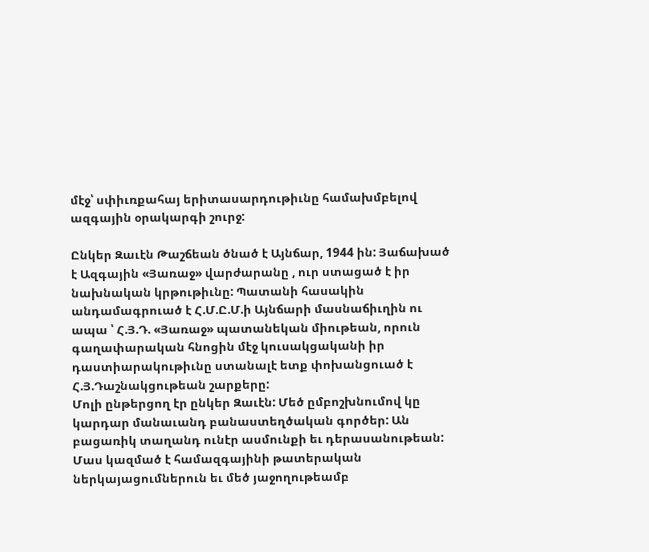մէջ՝ սփիւռքահայ երիտասարդութիւնը համախմբելով ազգային օրակարգի շուրջ:

Ընկեր Զաւէն Թաշճեան ծնած է Այնճար, 1944 ին: Յաճախած է Ազգային «Յառաջ» վարժարանը , ուր ստացած է իր նախնական կրթութիւնը: Պատանի հասակին անդամագրուած է Հ.Մ.Ը.Մ.ի Այնճարի մասնաճիւղին ու ապա ՝ Հ.Յ.Դ. «Յառաջ» պատանեկան միութեան, որուն գաղափարական հնոցին մէջ կուսակցականի իր դաստիարակութիւնը ստանալէ ետք փոխանցուած է Հ.Յ.Դաշնակցութեան շարքերը:
Մոլի ընթերցող էր ընկեր Զաւէն: Մեծ ըմբոշխնումով կը կարդար մանաւանդ բանաստեղծական գործեր: Ան բացառիկ տաղանդ ունէր ասմունքի եւ դերասանութեան: Մաս կազմած է համազգայինի թատերական ներկայացումներուն եւ մեծ յաջողութեամբ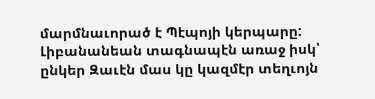մարմնաւորած է Պէպոյի կերպարը:
Լիբանանեան տագնապէն առաջ իսկ՝ ընկեր Զաւէն մաս կը կազմէր տեղւոյն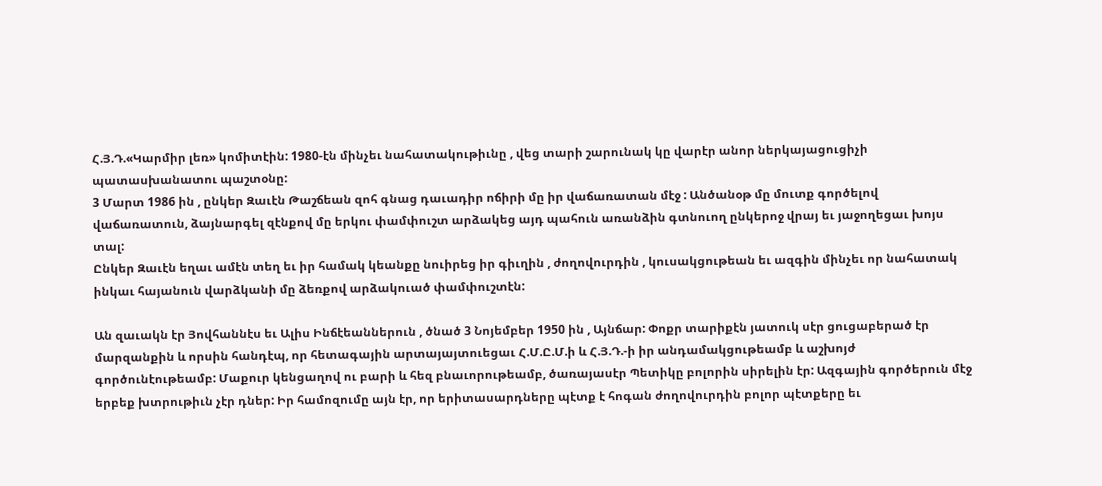Հ.Յ.Դ.«Կարմիր լեռ» կոմիտէին: 1980-էն մինչեւ նահատակութիւնը , վեց տարի շարունակ կը վարէր անոր ներկայացուցիչի պատասխանատու պաշտօնը:
3 Մարտ 1986 ին , ընկեր Զաւէն Թաշճեան զոհ գնաց դաւադիր ոճիրի մը իր վաճառատան մէջ : Անծանօթ մը մուտք գործելով վաճառատուն, ձայնարգել զէնքով մը երկու փամփուշտ արձակեց այդ պահուն առանձին գտնուող ընկերոջ վրայ եւ յաջողեցաւ խոյս տալ:
Ընկեր Զաւէն եղաւ ամէն տեղ եւ իր համակ կեանքը նուիրեց իր գիւղին , ժողովուրդին , կուսակցութեան եւ ազգին մինչեւ որ նահատակ ինկաւ հայանուն վարձկանի մը ձեռքով արձակուած փամփուշտէն:

Ան զաւակն էր Յովհաննէս եւ Ալիս Ինճէեաններուն , ծնած 3 Նոյեմբեր 1950 ին , Այնճար: Փոքր տարիքէն յատուկ սէր ցուցաբերած էր մարզանքին և որսին հանդէպ, որ հետագային արտայայտուեցաւ Հ.Մ.Ը.Մ.ի և Հ.Յ.Դ.-ի իր անդամակցութեամբ և աշխոյժ գործունէութեամբ: Մաքուր կենցաղով ու բարի և հեզ բնաւորութեամբ, ծառայասէր Պետիկը բոլորին սիրելին էր: Ազգային գործերուն մէջ երբեք խտրութիւն չէր դներ: Իր համոզումը այն էր, որ երիտասարդները պէտք է հոգան ժողովուրդին բոլոր պէտքերը եւ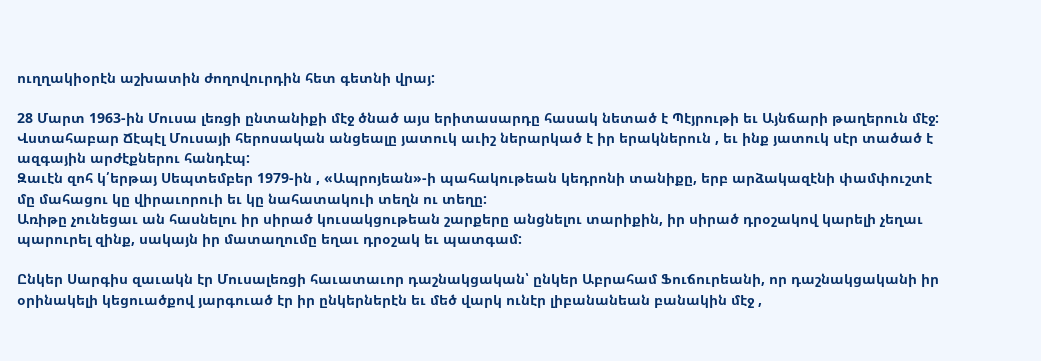ուղղակիօրէն աշխատին ժողովուրդին հետ գետնի վրայ:

28 Մարտ 1963-ին Մուսա լեռցի ընտանիքի մէջ ծնած այս երիտասարդը հասակ նետած է Պէյրութի եւ Այնճարի թաղերուն մէջ: Վստահաբար Ճէպէլ Մուսայի հերոսական անցեալը յատուկ աւիշ ներարկած է իր երակներուն , եւ ինք յատուկ սէր տածած է ազգային արժէքներու հանդէպ:
Զաւէն զոհ կ՛երթայ Սեպտեմբեր 1979-ին , «Ապրոյեան»-ի պահակութեան կեդրոնի տանիքը, երբ արձակազէնի փամփուշտէ մը մահացու կը վիրաւորուի եւ կը նահատակուի տեղն ու տեղը:
Առիթը չունեցաւ ան հասնելու իր սիրած կուսակցութեան շարքերը անցնելու տարիքին, իր սիրած դրօշակով կարելի չեղաւ պարուրել զինք, սակայն իր մատաղումը եղաւ դրօշակ եւ պատգամ:

Ընկեր Սարգիս զաւակն էր Մուսալեռցի հաւատաւոր դաշնակցական՝ ընկեր Աբրահամ Ֆուճուրեանի, որ դաշնակցականի իր օրինակելի կեցուածքով յարգուած էր իր ընկերներէն եւ մեծ վարկ ունէր լիբանանեան բանակին մէջ ,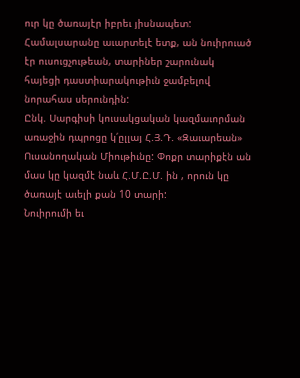ուր կը ծառայէր իբրեւ յիսնապետ:
Համալսարանը աւարտելէ ետք, ան նուիրուած էր ուսուցչութեան, տարիներ շարունակ հայեցի դաստիարակութիւն ջամբելով նորահաս սերունդին:
Ընկ. Սարգիսի կուսակցական կազմաւորման առաջին դպրոցը կ՛ըլլայ Հ.Յ.Դ. «Զաւարեան» Ուսանողական Միութիւնը: Փոքր տարիքէն ան մաս կը կազմէ նաև Հ.Մ.Ը.Մ. ին , որուն կը ծառայէ աւելի քան 10 տարի:
Նուիրումի եւ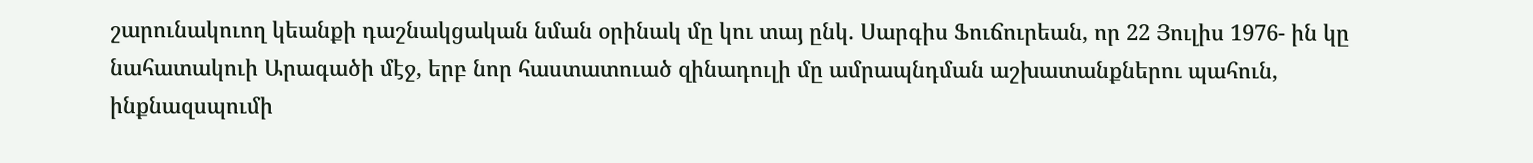շարունակուող կեանքի դաշնակցական նման օրինակ մը կու տայ ընկ. Սարգիս Ֆուճուրեան, որ 22 Յուլիս 1976- ին կը նահատակուի Արագածի մէջ, երբ նոր հաստատուած զինադուլի մը ամրապնդման աշխատանքներու պահուն, ինքնազսպումի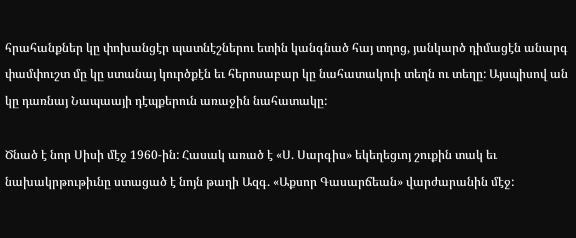հրահանքներ կը փոխանցէր պատնէշներու ետին կանգնած հայ տղոց, յանկարծ դիմացէն անարգ փամփուշտ մը կը ստանայ կուրծքէն եւ հերոսաբար կը նահատակուի տեղն ու տեղը: Այսպիսով ան կը դառնայ Նապաայի դէպքերուն առաջին նահատակը:

Ծնած է նոր Սիսի մէջ 1960-ին: Հասակ առած է «Ս. Սարգիս» եկեղեցւոյ շուքին տակ եւ նախակրթութիւնը ստացած է նոյն թաղի Ազգ. «Աքսոր Գասարճեան» վարժարանին մէջ: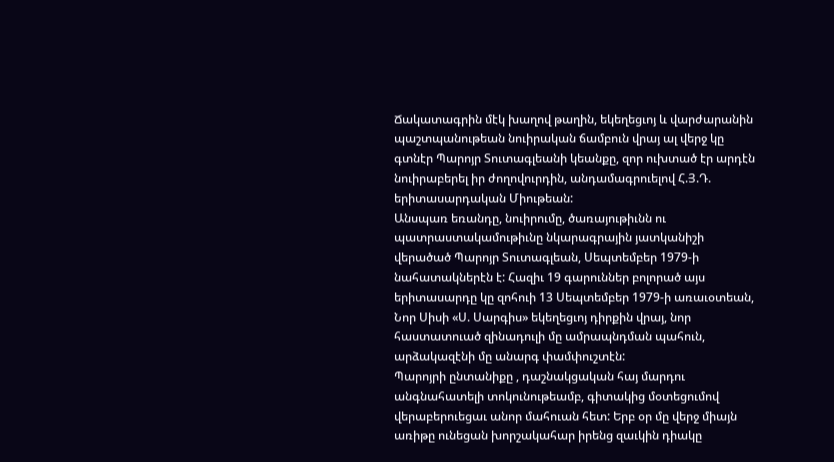Ճակատագրին մէկ խաղով թաղին, եկեղեցւոյ և վարժարանին պաշտպանութեան նուիրական ճամբուն վրայ ալ վերջ կը գտնէր Պարոյր Տուտագլեանի կեանքը, զոր ուխտած էր արդէն նուիրաբերել իր ժողովուրդին, անդամագրուելով Հ.Յ.Դ. երիտասարդական Միութեան:
Անսպառ եռանդը, նուիրումը, ծառայութիւնն ու պատրաստակամութիւնը նկարագրային յատկանիշի վերածած Պարոյր Տուտագլեան, Սեպտեմբեր 1979-ի նահատակներէն է: Հազիւ 19 գարուններ բոլորած այս երիտասարդը կը զոհուի 13 Սեպտեմբեր 1979-ի առաւօտեան, Նոր Սիսի «Ս. Սարգիս» եկեղեցւոյ դիրքին վրայ, նոր հաստատուած զինադուլի մը ամրապնդման պահուն, արձակազէնի մը անարգ փամփուշտէն:
Պարոյրի ընտանիքը , դաշնակցական հայ մարդու անգնահատելի տոկունութեամբ, գիտակից մօտեցումով վերաբերուեցաւ անոր մահուան հետ: Երբ օր մը վերջ միայն առիթը ունեցան խորշակահար իրենց զաւկին դիակը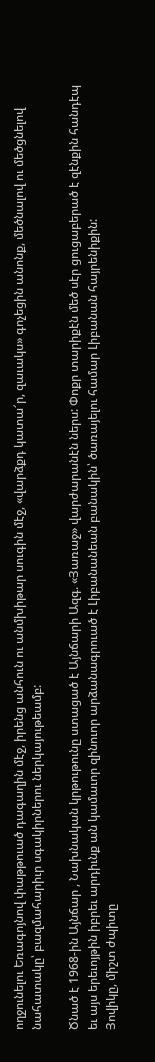ողջունելու Եռագոյնով փաթթուած դագաղին մէջ, իրենց անհուն ու անմխիթար սուգին մէջ, «վարձքդ կատա՜ր, զաւակս» գոչեցին անոնք, մեծնալով ու մեծցնելով նահատակը՝ բազմահարիւր սգակիրներու ներկայութեամբ:

Ծնած է 1968-ին Այնճար , Նախնական կրթութունը ստացած է Այնճարի Ազգ. «Յառաջ» վարժարանէն ներս: Փոքր տարիքէն մեծ սէր ցուցաբերած է զէնքին հանդէպ եւ այս երեւոյթին իբրեւ արդիւնք ան կամաւոր զինուոր արձանագրուած է Լիբանանեան բանակին՝ ծառայելու համար Լիբանան հայրենիքին:
Յովիկը, միշտ ժպիտը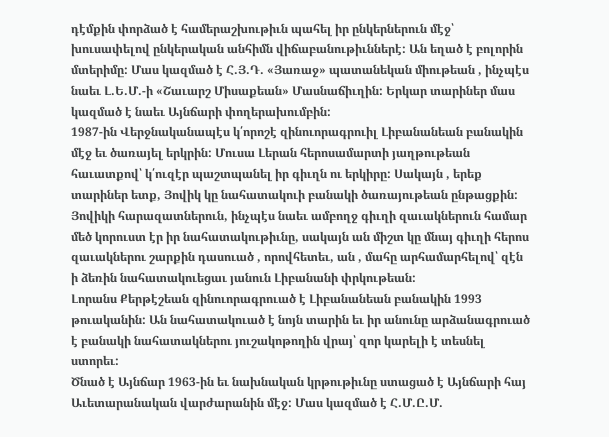դէմքին փորձած է համերաշխութիւն պահել իր ընկերներուն մէջ՝ խուսափելով ընկերական անհիմն վիճաբանութիւններէ: Ան եղած է բոլորին մտերիմը: Մաս կազմած է Հ.Յ.Դ. «Յառաջ» պատանեկան միութեան , ինչպէս նաեւ Լ.Ե.Մ.-ի «Շաւարշ Միսաքեան» Մասնաճիւղին: Երկար տարիներ մաս կազմած է նաեւ Այնճարի փողերախումբին:
1987-ին Վերջնականապէս կ՛որոշէ զինուորագրուիլ Լիբանանեան բանակին մէջ եւ ծառայել երկրին: Մուսա Լերան հերոսամարտի յաղթութեան հաւատքով՝ կ՛ուզէր պաշտպանել իր գիւղն ու երկիրը: Սակայն , երեք տարիներ ետք, Յովիկ կը նահատակուի բանակի ծառայութեան ընթացքին:
Յովիկի հարազատներուն, ինչպէս նաեւ ամբողջ գիւղի զաւակներուն համար մեծ կորուստ էր իր նահատակութիւնը, սակայն ան միշտ կը մնայ գիւղի հերոս զաւակներու շարքին դասուած , որովհետեւ, ան , մահը արհամարհելով՝ զէն ի ձեռին նահատակուեցաւ յանուն Լիբանանի փրկութեան:
Լորանս Քերթէշեան զինուորագրուած է Լիբանանեան բանակին 1993 թուականին: Ան նահատակուած է նոյն տարին եւ իր անունը արձանագրուած է բանակի նահատակներու յուշակոթողին վրայ՝ զոր կարելի է տեսնել ստորեւ:
Ծնած է Այնճար 1963-ին եւ նախնական կրթութիւնը ստացած է Այնճարի հայ Աւետարանական վարժարանին մէջ: Մաս կազմած է Հ.Մ.Ը.Մ.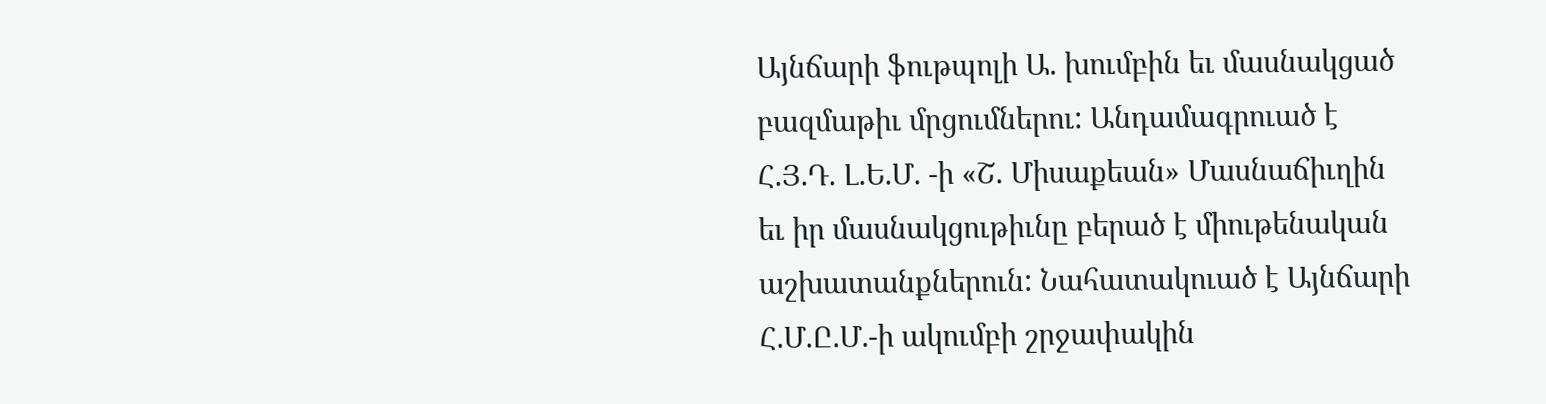Այնճարի ֆութպոլի Ա. խումբին եւ մասնակցած բազմաթիւ մրցումներու: Անդամագրուած է Հ.Յ.Դ. Լ.Ե.Մ. -ի «Շ. Միսաքեան» Մասնաճիւղին եւ իր մասնակցութիւնը բերած է միութենական աշխատանքներուն: Նահատակուած է Այնճարի Հ.Մ.Ը.Մ.-ի ակումբի շրջափակին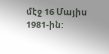մէջ 16 Մայիս 1981-ին: